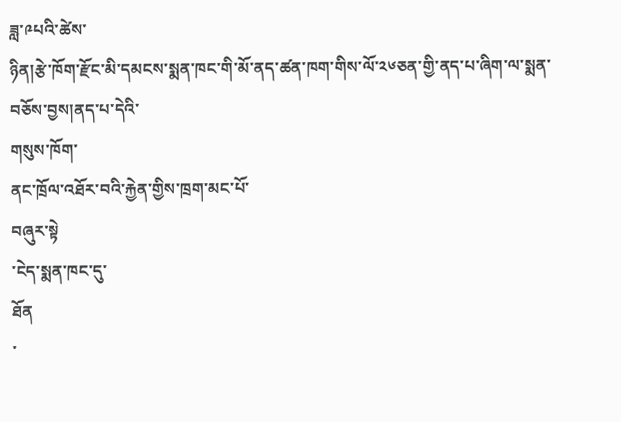ཟླ་༩པའི་ཚེས་
ཉིན།རྩེ་ཁོག་རྫོང་མི་དམངས་སྨན་ཁང་གི་མོ་ནད་ཚན་ཁག་གིས་ལོ་༢༦ཅན་གྱི་ནད་པ་ཞིག་ལ་སྨན་བཅོས་བྱས།ནད་པ་དེའི་
གསུས་ཁོག་
ནང་ཁྲོལ་འཐོར་བའི་རྐྱེན་གྱིས་ཁྲག་མང་པོ་
བཞུར་སྟེ
་ངེད་སྨན་ཁང་དུ་
ཐོན
་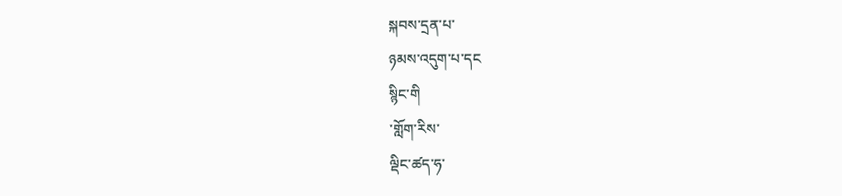སྐབས་དྲན་པ་
ཉམས་འདུག་པ་དང
སྙིང་གི
་གློག་རིས་
ལྡིང་ཚད་ཧ་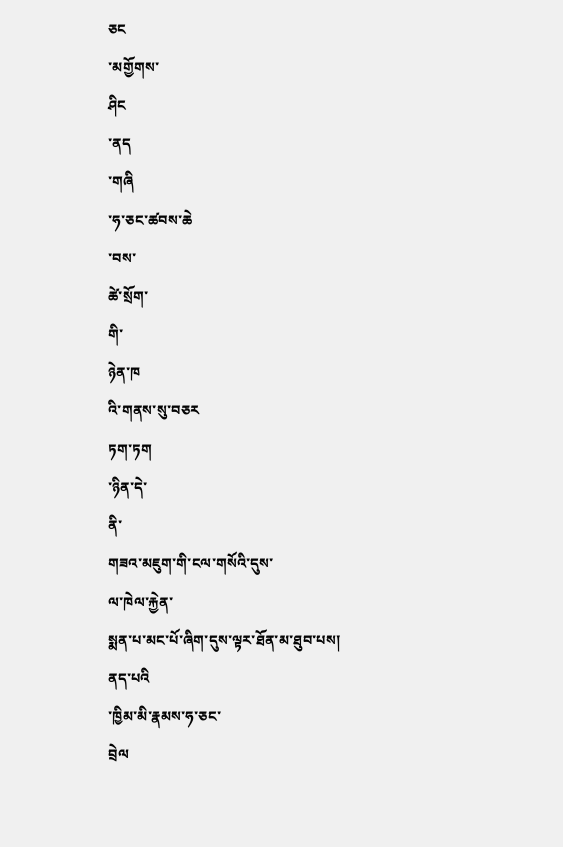ཅང
་མགྱོགས་
ཤིང
་ནད
་གཞི
་ཧ་ཅང་ཚབས་ཆེ
་བས་
ཚེ་སྲོག་
གི་
ཉེན་ཁ
འི་གནས་སུ་བཅར
ཏག་ཏག
་ཉིན་དེ་
ནི་
གཟའ་མཇུག་གི་ངལ་གསོའི་དུས་
ལ་ཁེལ་རྐྱེན་
སྨན་པ་མང་པོ་ཞིག་དུས་ལྟར་ཐོན་མ་ཐུབ་པས།
ནད་པའི
་ཁྱིམ་མི་རྣམས་ཧ་ཅང་
བྲེལ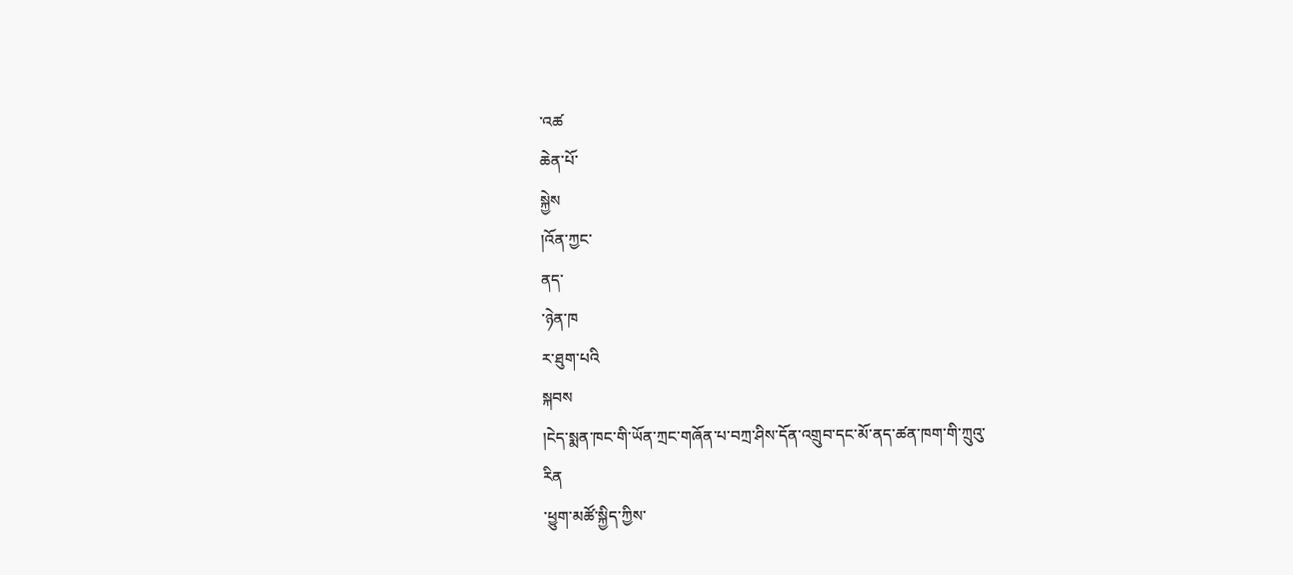་འཚ
ཆེན་པོ་
སྐྱེས
།འོན་ཀྱང་
ནད་
་ཉེན་ཁ
ར་ཐུག་པའི
སྐབས
།ངེད་སྨན་ཁང་གི་ཡོན་ཀྲང་གཞོན་པ་བཀྲ་ཤིས་དོན་འགྲུབ་དང་མོ་ནད་ཚན་ཁག་གི་ཀྲུའུ་
རིན
་ཕྱུག་མཚོ་སྐྱིད་ཀྱིས་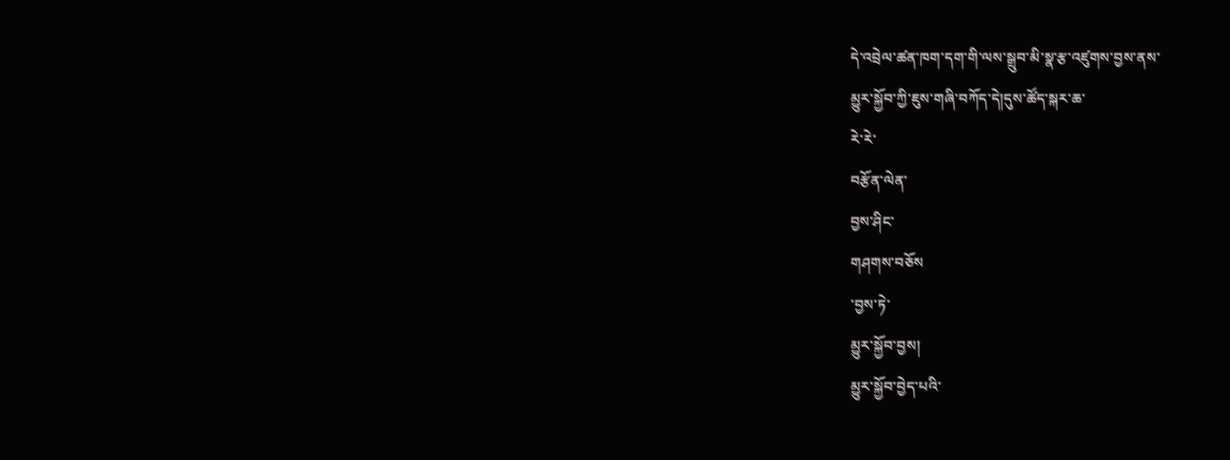དེ་འབྲེལ་ཚན་ཁག་དག་གི་ལས་སྒྲུབ་མི་སྣ་རྩ་འཛུགས་བྱས་ནས་
མྱུར་སྐྱོབ་ཀྱི་ཇུས་གཞི་བཀོད་དེ།དུས་ཚོད་སྐར་ཆ་
རེ་རེ་
བརྩོན་ལེན་
བྱས་ཤིང་
གཤགས་བཅོས
་བྱས་ཏེ་
མྱུར་སྐྱོབ་བྱས།
མྱུར་སྐྱོབ་བྱེད་པའི་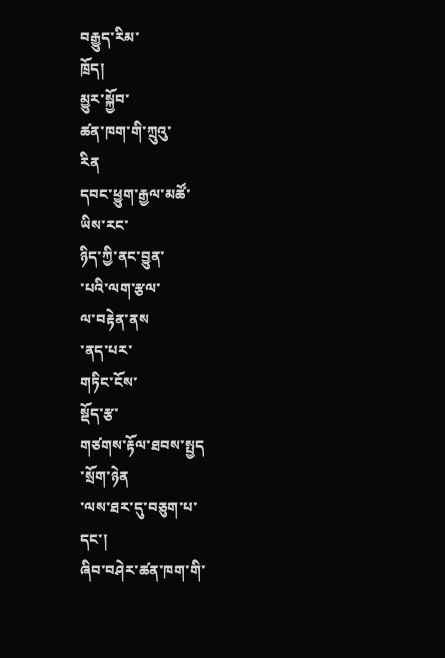བརྒྱུད་རིམ་
ཁྲོད།
མྱུར་སྐྱོབ་
ཚན་ཁག་གི་ཀྲུའུ་
རིན
དབང་ཕྱུག་རྒྱལ་མཚོ་
ཡིས་རང་
ཉིད་ཀྱི་ནང་བྱུན་
་པའི་ལག་རྩལ་
ལ་བརྟེན་ནས
་ནད་པར་
གཏིང་ངོས་
སྡོད་རྩ་
གཙགས་རྟོལ་ཐབས་སྤྱད
་སྲོག་ཉེན
་ལས་ཐར་དུ་བཅུག་པ་
དང་།
ཞིབ་བཤེར་ཚན་ཁག་གི་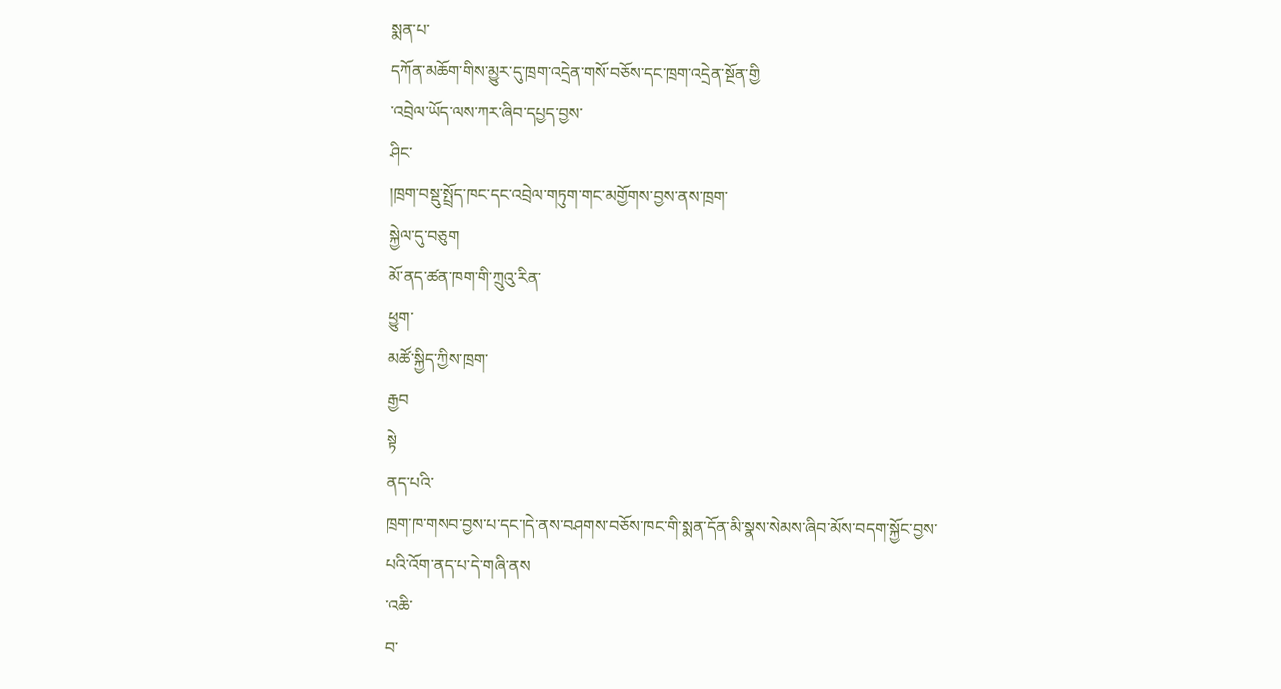སྨན་པ་
དཀོན་མཆོག་གིས་མྱུར་དུ་ཁྲག་འདྲེན་གསོ་བཅོས་དང་ཁྲག་འདྲེན་སྔོན་གྱི
་འབྲེལ་ཡོད་ལས་ཀར་ཞིབ་དཔྱད་བྱས་
ཤིང་
།ཁྲག་བསྡུ་སྤྲོད་ཁང་དང་འབྲེལ་གཏུག་གང་མགྱོགས་བྱས་ནས་ཁྲག་
སྐྱེལ་དུ་བཅུག
མོ་ནད་ཚན་ཁག་གི་ཀྲུའུ་རིན་
ཕྱུག་
མཚོ་སྐྱིད་ཀྱིས་ཁྲག་
རྒྱབ
སྟེ
ནད་པའི་
ཁྲག་ཁ་གསབ་བྱས་པ་དང་།དེ་ནས་བཤགས་བཅོས་ཁང་གི་སྨན་དོན་མི་སྣས་སེམས་ཞིབ་མོས་བདག་སྐྱོང་བྱས་
པའི་འོག་ནད་པ་དེ་གཞི་ནས
་འཆི་
བ་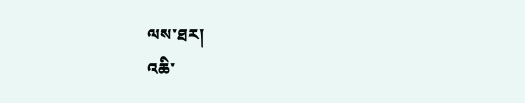ལས་ཐར།
འཆི་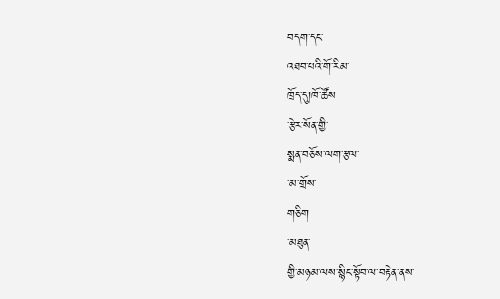བདག་དང་
འཐབ་པའི་གོ་རིམ་
ཁྲོད་དུ།ཁོ་ཚོས
་རྩེར་སོན་གྱི་
སྨན་བཅོས་ལག་རྩལ་
་མ་གྲོས་
གཅིག
་མཐུན་
གྱི་མཉམ་ལས་སྙིང་སྟོབ་ལ་བརྟེན་ནས་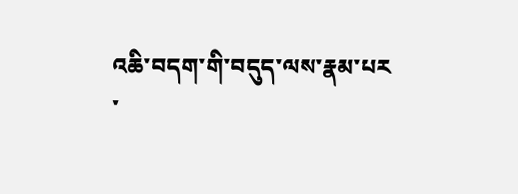འཆི་བདག་གི་བདུད་ལས་རྣམ་པར
་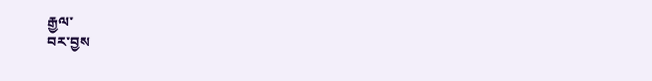རྒྱལ་
བར་བྱས